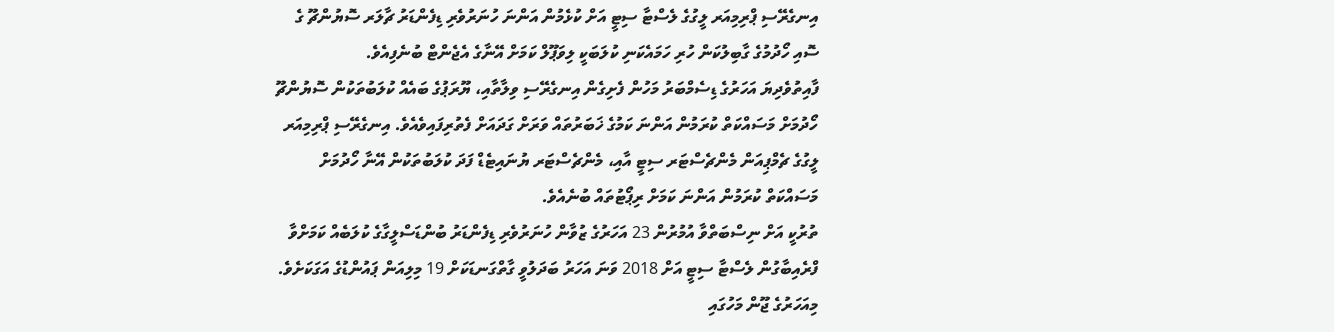އިނގެރޭސި ޕްރިމިއަރ ލީގުގެ ލެސްޓާ ސިޓީ އަށް ކުޅެމުން އަންނަ ހުނަރުވެރި ޑިފެންޑަރު ޗާލަރ ސޮޔުންޗޫ ގެ ސޮއި ހޯދުމުގެ ގާބިލުކަން ހުރި ހަމައެކަނި ކުލަބަކީ ލިވަޕޫލް ކަމަށް އޭނާގެ އެޖެންޓް ބުނެފިއެވެ.
ފާއިތުވެދިޔަ އަހަރުގެ ޑިސެމްބަރު މަހުން ފެށިގެން އިނގެރޭސި ވިލާތާއި، ޔޫރަޕުގެ ބައެއް ކުލަބުތަކުން ސޮޔުންޗޫ ހޯދުމަށް މަސައްކަތް ކުރަމުން އަންނަ ކަމުގެ ޚަބަރުތައް ވަރަށް ގަދައަށް ފެތުރިފައިވެއެވެ. އިނގެރޭސި ޕްރިމިއަރ ލީގުގެ ޗެމްޕިއަން މެންޗެސްޓަރ ސިޓީ އާއި، މެންޗެސްޓަރ ޔުނައިޓެޑް ފަދަ ކުލަބުތަކުން އޭނާ ހޯދުމަށް މަސައްކަތް ކުރަމުން އަންނަ ކަމަށް ރިޕޯޓުތައް ބުނެއެވެ.
ތުރުކީ އަށް ނިސްބަތްވާ އުމުރުން 23 އަހަރުގެ ޒުވާން ހުނަރުވެރި ޑިފެންޑަރު ބުންޑަސްލީގާގެ ކުލަބެއް ކަމަށްވާ ފްރެއިބާގުން ލެސްޓާ ސިޓީ އަށް 2018 ވަނަ އަހަރު ބަދަލުވީ ގާތްގަނޑަކަށް 19 މިލިއަން ޕައުންޑުގެ އަގަކަށެވެ. މިއަހަރުގެ ޖޫން މަހުގައި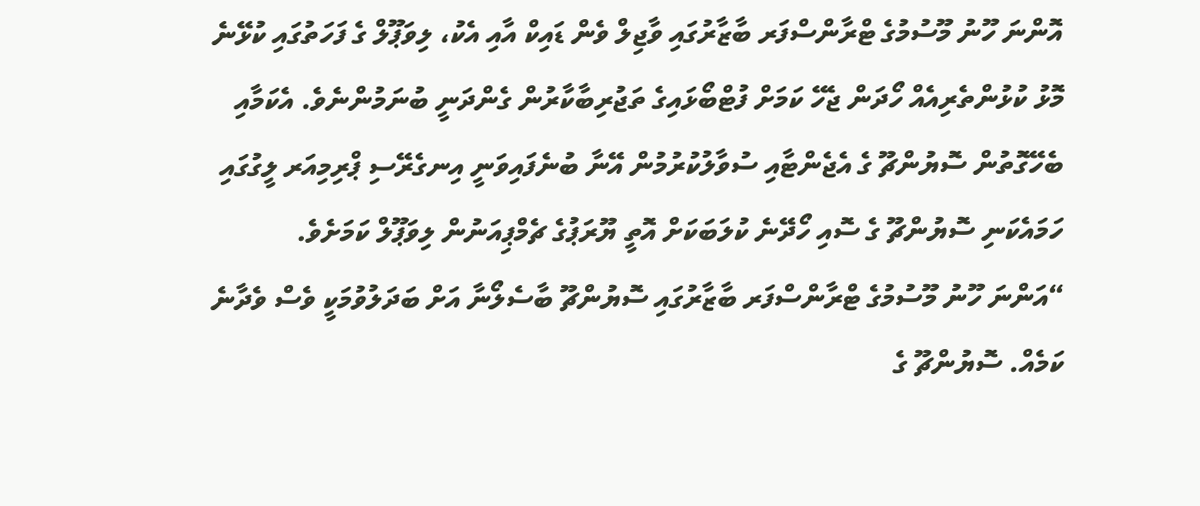އޮންނަ ހޫނު މޫސުމުގެ ޓްރާންސްފަރ ބާޒާރުގައި ވާޖިލް ވެން ޑައިކް އާއި އެކު، ލިވަޕޫލް ގެ ފަހަތުގައި ކުޅޭނެ މޮޅު ކުޅުންތެރިއެއް ހޯދަން ޖެހޭ ކަމަށް ފުޓްބޯޅައިގެ ތަޖުރިބާކާރުން ގެންދަނީ ބުނަމުންނެވެ. އެކަމާއި ބެހޭގޮތުން ސޮޔުންޗޫ ގެ އެޖެންޓާއި ސުވާލުކުރުމުން އޭނާ ބުނެފައިވަނީ އިނގެރޭސި ޕްރިމިއަރ ލީގުގައި ހަމައެކަނި ސޮޔުންޗޫ ގެ ސޮއި ހޯދޭނެ ކުލަބަކަށް އޮތީ ޔޫރަޕުގެ ޗެމްޕިއަނުން ލިވަޕޫލް ކަމަށެވެ.
“އަންނަ ހޫނު މޫސުމުގެ ޓްރާންސްފަރ ބާޒާރުގައި ސޮޔުންޗޫ ބާސެލޯނާ އަށް ބަދަލުވުމަކީ ވެސް ވެދާނެ ކަމެއް. ސޮޔުންޗޫ ގެ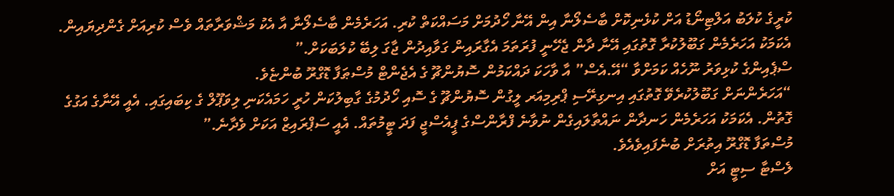ކުރީގެ ކުލަބު އަލްޓިނޯޑު އަށް ކުޅެނިކޮށް ބާސެލޯނާ އިން އޭނާ ހޯދުމަށް މަސައްކަތް ކުރި. އަހަރެމެން ބާސެލޯނާ އާ އެކު މަޝްވަރާތައް ވެސް ކުރިއަށް ގެންދިޔައިން. އެކަމަކު އަހަރެމެން ގަބޫލުކުރާ ގޮތުގައި އޭނާ ދާން ޖެހޭނީ ފުރަތަމަ އެގާރައިން ގަވާއިދުން ޖާގަ ލިބޭ ކުލަބަކަށް.”
ސްޕެއިންގެ ކުޅިވަރު ނޫހެއް ކަމަށްވާ “އޭ.އެސް” އާ ވާހަކަ ދައްކަމުން ސޮޔުންޗޫ ގެ އެޖެންޓް މުސްޠަފާ ޑޮގްރޫ ބުންޏެވެ.
“އަހަރެންނަށް ގަބޫލުކުރެވޭ ގޮތުގައި އިނގިރޭސި ޕްރިމިއަރ ލީގުން ސޮޔުންޗޫ ގެ ސޮއި ހޯދުމުގެ ގާބިލުކަން ހުރީ ހަމައެކަނި ލިވަޕޫލް ގެ ކިބައިގައި. އެއީ އޭނާގެ އަގުގެ ގޮތުން. އެކަމަކު އަހަރެމެން ހަނދާން ނައްތާލައިގެން ނުވާނެ ފްރާންސްގެ ޕީއެސްޖީ ފަދަ ޓީމުތައް. އެއީ ސަޕްރައިޒް އަކަށް ވެދާނެ.”
މުސްތަފާ ޑޮގްރޫ އިތުރަށް ބުނެފައިވެއެވެ.
ލެސްޓާ ސިޓީ އަށް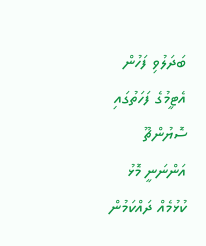ބަދަލުވި ފަހުން އެޓީމުގެ ފަހަތުގައި ސޮޔުންޗޫ އަންނަނީ މޮޅު ކުޅުމެއް ދައްކަމުން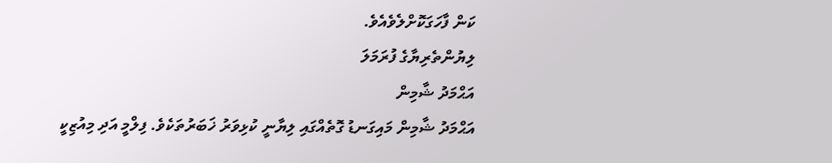ކަން ފާހަގަކޮށްލެވެއެވެ.
ލިޔުންތެރިޔާގެ ފުރަމަލަ
އަޙްމަދު ޝާމިން
އަޙްމަދު ޝާމިން މައިގަނޑު ގޮތެއްގައި ލިޔާނީ ކުޅިވަރު ޚަބަރުތަކެވެ. ފިލްމީ އަދި މިއުޒިކީ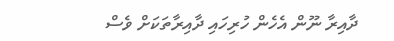ދާއިރާ ނޫން އެހެން ހުރިހައި ދާއިރާތަކަށް ވެސް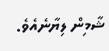ޝާމިން ލިޔާނެއެވެ.